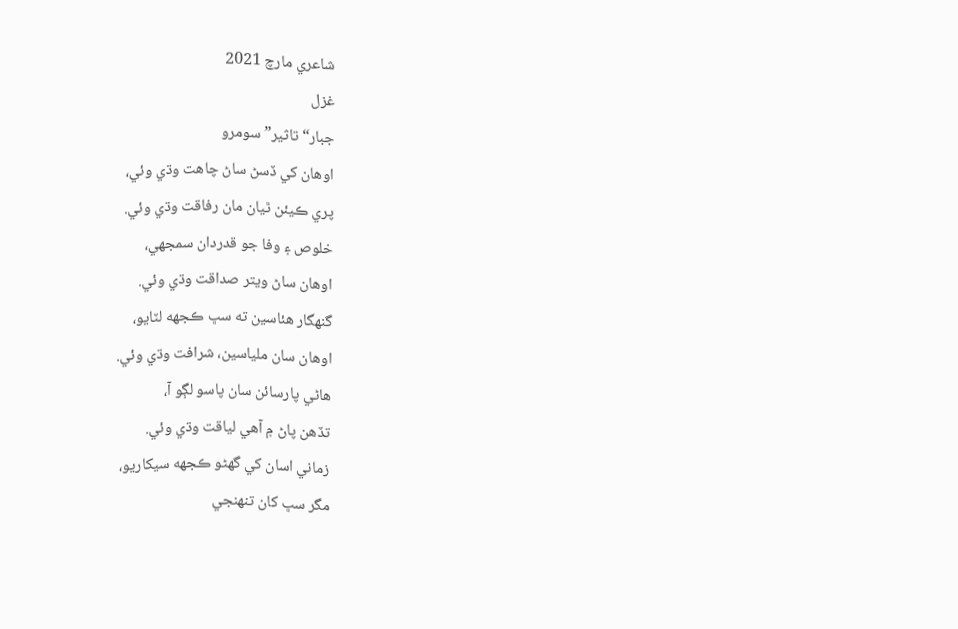شاعري مارچ 2021
غزل
جبار“تاثير” سومرو
اوهان کي ڏسڻ ساڻ چاهت وڌي وئي،
پري ڪيئن ٿيان مان رفاقت وڌي وئي.
خلوص ۽ وفا جو قدردان سمجهي،
اوهان ساڻ ويتر صداقت وڌي وئي.
گنهگار هئاسين ته سڀ ڪجهه لٽايو،
اوهان سان ملياسين، شرافت وڌي وئي.
هاڻي پارسائن سان پاسو لڳو آ،
تڏهن پاڻ ۾ آهي لياقت وڌي وئي.
زماني اسان کي گهڻو ڪجهه سيکاريو،
مگر سڀ کان تنهنجي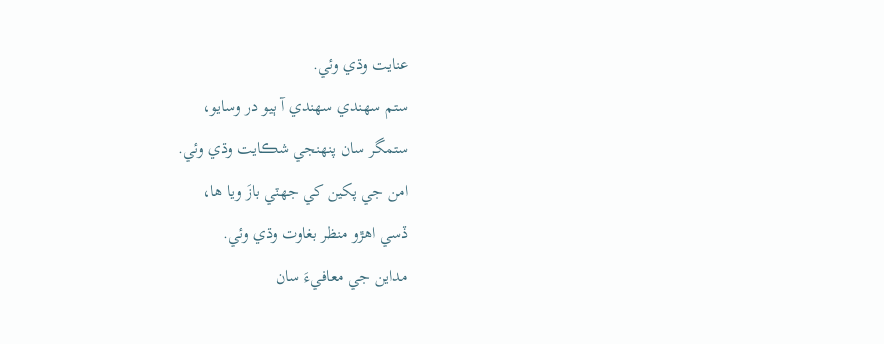عنايت وڌي وئي.
ستم سهندي سهندي آ ٻيو در وسايو،
ستمگر سان پنهنجي شڪايت وڌي وئي.
امن جي پکين کي جهٽي بازَ ويا ها،
ڏسي اهڙو منظر بغاوت وڌي وئي.
مداين جي معافيءَ سان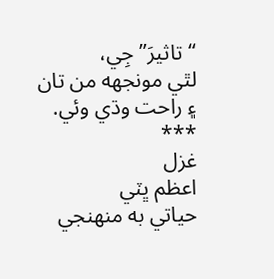“تاثيرَ” جِي،
لٿي مونجهه من تان ۽ راحت وڌي وئي.
***
غزل
اعظم ڀٽي
حياتي به منهنجي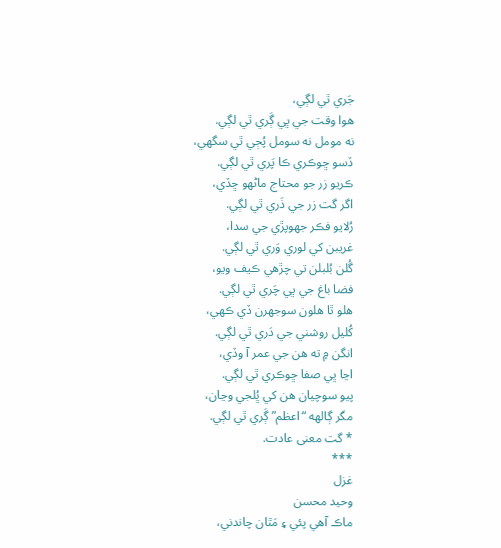جَري ٿي لڳي،
هوا وقت جي ڀي ڳَري ٿي لڳي.
نه مومل نه سومل پُڄي ٿي سگهي،
ڏسو ڇوڪري ڪا پَري ٿي لڳي.
ڪريو زر جو محتاج ماڻهو ڇڏي،
اگر گت زر جي ذَري ٿي لڳي.
رُلايو فڪر جهوپڙي جي سدا،
غريبن کي لوري وَري ٿي لڳي.
گُلن بُلبلن تي چڙهي ڪيف ويو،
فضا باغ جي ڀي چَري ٿي لڳي.
هلو ٿا هلون سوجهرن ڏي ڪهي،
کُليل روشني جي دَري ٿي لڳي.
انگن ۾ ته هن جي عمر آ وڏي،
اڃا ڀي صفا ڇوڪري ٿي لڳي.
پيو سوچيان هن کي ڀُلجي وڃان،
مگر ڳالهه “اعظم” ڳَري ٿي لڳي.
* گت معنى عادت.
***
غزل
وحيد محسن
ماڪ آهي پئي ۽ مَٿان چاندني،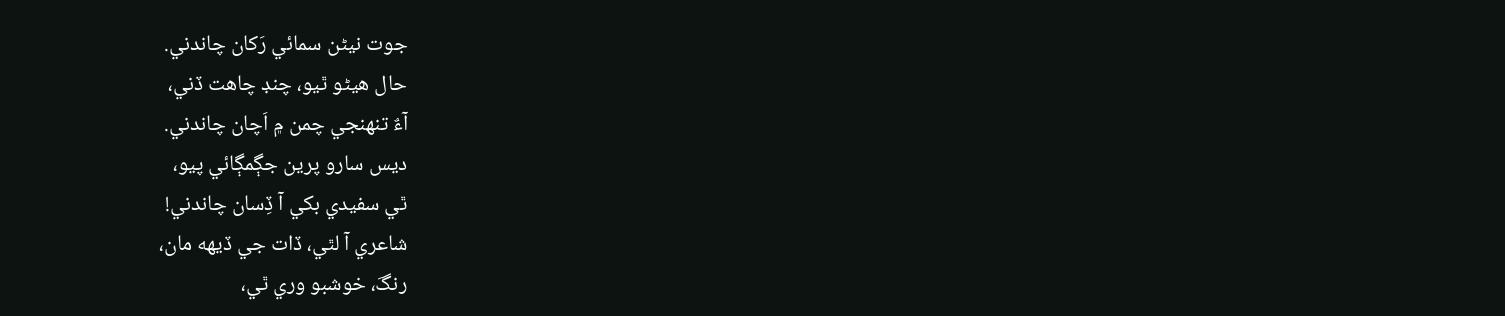جوت نيڻن سمائي رَکان چاندني.
حال هيڻو ٿيو، چنڊ چاهت ڏني،
آءٌ تنهنجي چمن ۾ اَچان چاندني.
ديس سارو پرين جڳمڳائي پيو،
ٿي سفيدي بکي آ ڏِسان چاندني!
شاعري آ لٿي، ڏات جي ڏيهه مان،
رنگَ، خوشبو وري ٿي،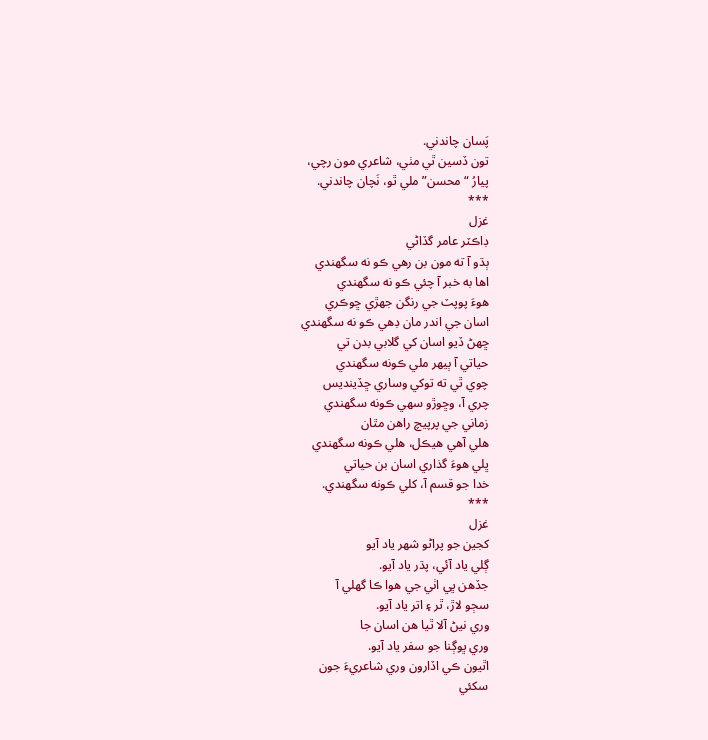پَسان چاندني.
تون ڏسين ٿي مٺي، شاعري مون رچي،
پيارُ “محسن” ملي ٿو، نَچان چاندني.
***
غزل
ڊاڪٽر عامر گڏاڻي
ٻڌو آ ته مون بن رهي ڪو نه سگهندي
اها به خبر آ چئي ڪو نه سگهندي
هوءَ پوپٽ جي رنگن جهڙي ڇوڪري
اسان جي اندر مان ڊهي ڪو نه سگهندي
ڇهڻ ڏيو اسان کي گلابي بدن تي
حياتي آ ٻيهر ملي ڪونه سگهندي
چوي ٿي ته توکي وساري ڇڏينديس
چري آ، وڇوڙو سهي ڪونه سگهندي
زماني جي پرپيچ راهن مٿان
هلي آهي هيڪل، هلي ڪونه سگهندي
ڀلي هوءَ گذاري اسان بن حياتي
خدا جو قسم آ، کلي ڪونه سگهندي.
***
غزل
کجين جو پراڻو شهر ياد آيو
ڳلي ياد آئي، پڌر ياد آيو.
جڏهن ڀي اٺي جي هوا ڪا گهلي آ
سڄو لاڙ، ٿر ۽ اتر ياد آيو.
وري نيڻ آلا ٿيا ھن اسان جا
وري ڀوڳنا جو سفر ياد آيو.
اٿيون ڪي اڏارون وري شاعريءَ جون
سکئي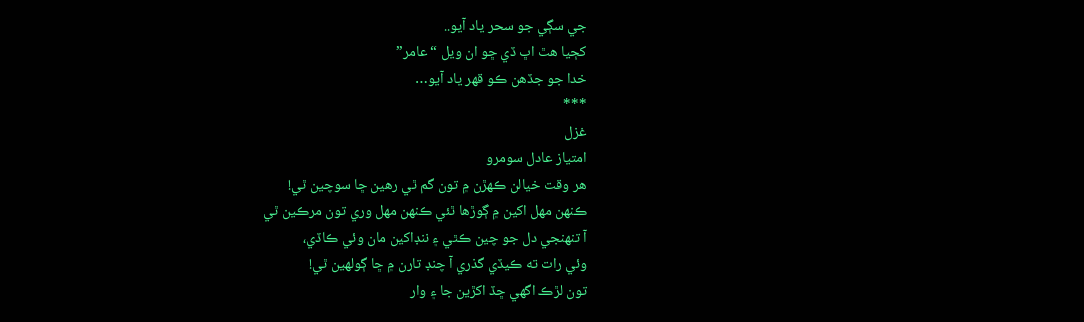جي سڳي جو سحر ياد آيو..
کڄيا هٿ اڀ ڏي ڇو ان ويل “عامر”
خدا جو جڏهن ڪو قهر ياد آيو…
***
غزل
امتياز عادل سومرو
ھر وقت خيالن ڪھڙن ۾ تون گم ٿي رھين ڇا سوچين ٿي!
ڪنهن مھل اکين ۾ ڳوڙھا ٿئي ڪنهن مھل وري تون مرڪين ٿي
آ تنهنجي دل جو چين ڪٿي ۽ ننڊاکين مان وئي ڪاڏي،
وئي رات ته ڪيڏي گذري آ چنڊ تارن ۾ ڇا ڳولھين ٿي!
تون لڙڪ اگهي ڇڏ اکڙين جا ۽ وار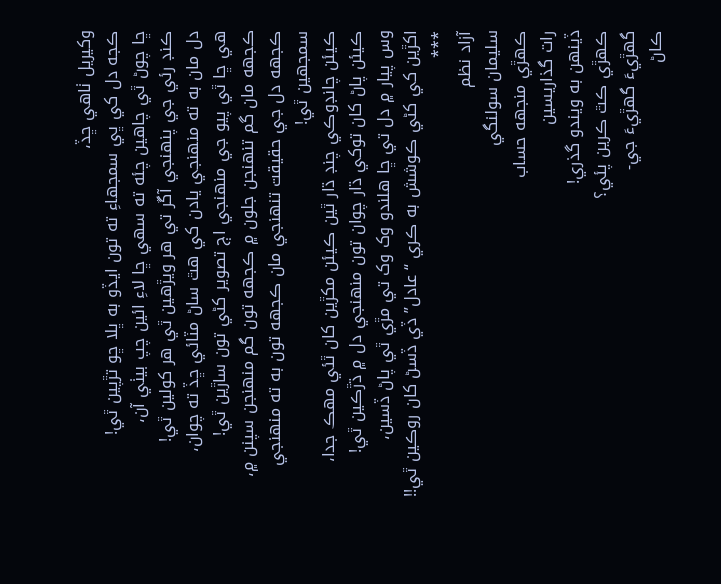وکيريل ٺاھي ڇڏ،
ڪجه دل کي ڀي سمجهاءِ ته تون ايڏو به ڀلا ڇو تڙپين ٿي!
ڇا چوڻ ٿي چاھين چئه ته سھي ڇا لاءِ ائين چپ بيٺي آن،
ڪنڊ رئي جي پنهنجي آڱر تي ھر ويڙھين ٿي ھر کولين ٿي!
دل مان به ته منهنجي يادن کي ھٿ ساڻ مٽائي ڇڏ ته چوان،
ھي ڇا ٿي پيو جي منهنجي اڄ تصوير کڻي تون ساڙين ٿي!
ڪجهه مان گم تنهنجن جلون ۾ ڪجهه تون گم منهنجن سپنن ۾،
ڪجهه دل جي حقيقت تنهنجي مان ڪجهه تون به ته منهنجي سمجهين ٿي!
ڪيئن چانڊوڪي چنڊ ڌار ٿين ڪيئن مکڙين کان ٿئي مھڪ جدا،
ڪيئن پاڻ کان توکي ڌار چوان تون منهنجي دل ۾ ڌڙڪين ٿي!
وس پيار ۾ دل تي ڇا ھلندو وک وک تي مڙي ٿي پاڻ ڏسين،
اکڙين کي کڻي ڪوشش به ڪري “عادل” ڏي ڏسڻ کان روڪين ٿي!!
***
آزاد نظم
سليمان سولنگي
ڪهڙي منجهه حساب
رات گذاريسين
ڏينهن به ويندو گذري!
ڪهڙي ڪٿ ڪرين پئي؟
گهڙيءَ گهڙيءَ جي-
ڪاڻ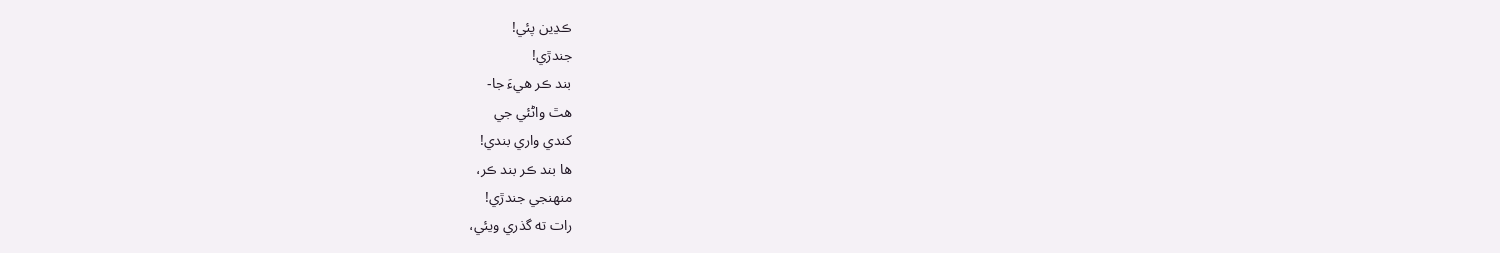ڪڍين پئي!
جندڙي!
بند ڪر هيءَ جا-
هٿ واڻئي جي
کندي واري بندي!
ها بند ڪر بند ڪر،
منهنجي جندڙي!
رات ته گذري ويئي،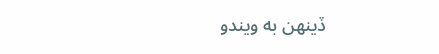ڏينهن به ويندو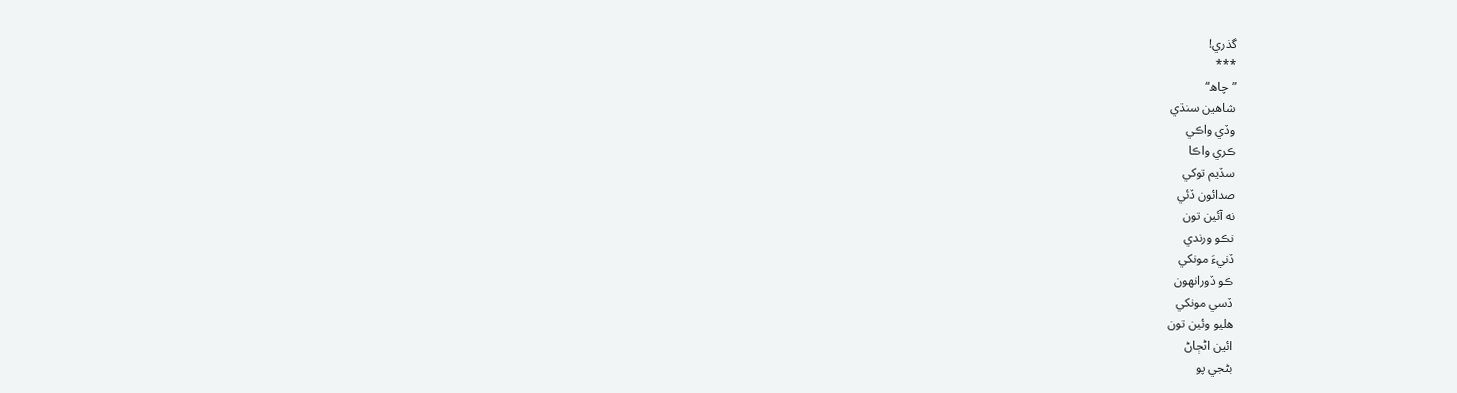گذري!
***
”چاھ“
شاهين سنڌي
وڏي واڪي
ڪري واڪا
سڏيم توکي
صدائون ڏئي
نه آئين تون
نڪو ورندي
ڏنيءَ مونکي
ڪو ڏورانهون
ڏسي مونکي
هليو وئين تون
ائين اڻڄاڻ
بڻجي پو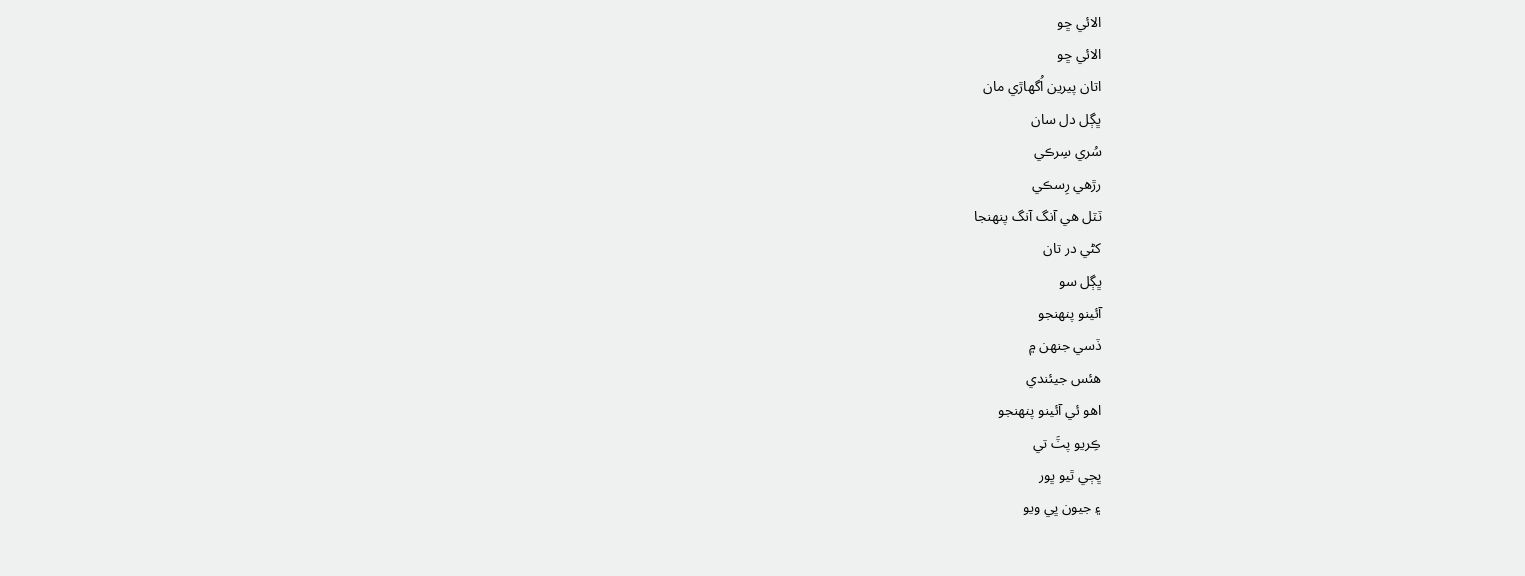الائي ڇو
الائي ڇو
اتان پيرين اُگهاڙي مان
ڀڳل دل سان
سُري سِرڪي
رڙهي رِسڪي
ٽٽل هي آنگ آنگ پنهنجا
کڻي در تان
ڀڳل سو
آئينو پنهنجو
ڏسي جنهن ۾
هئس جيئندي
اهو ئي آئينو پنهنجو
ڪِريو پٽَ تي
ڀڄي ٿيو ڀور
۽ جيون ڀي ويو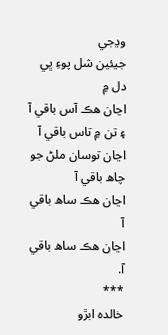وڍجي
جيئين شل پوءِ ڀي دل ۾
اڃان هڪ آس باقي آ
۽ تن ۾ تاس باقي آ
اڃان توسان ملڻ جو چاھ باقي آ
اڃان هڪ ساھ باقي آ
اڃان هڪ ساھ باقي آ.
***
خالده ابڙو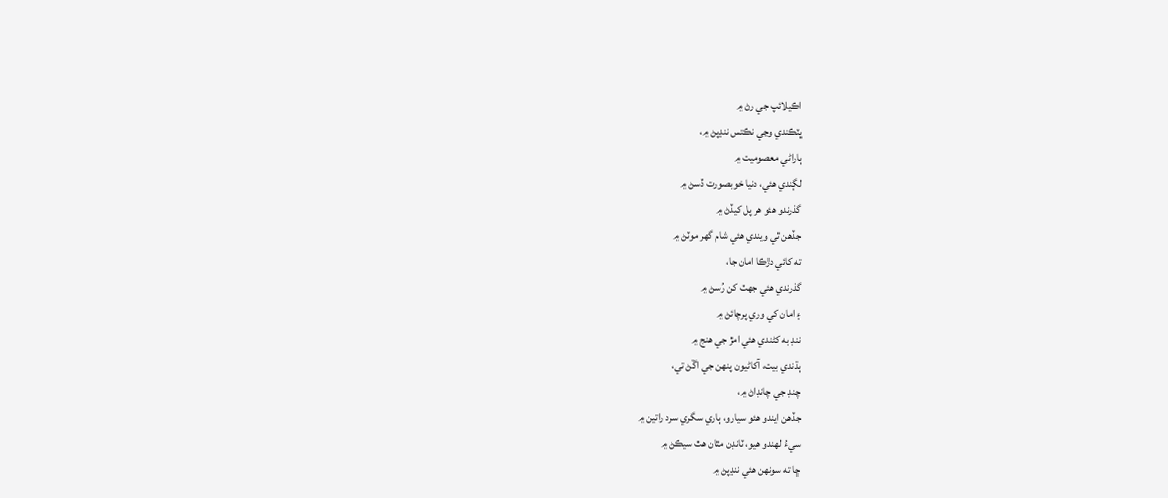اڪيلائپ جي رڻ ۾
ڀٽڪندي وڃي نڪتس ننڍپڻ ۾،
ٻاراڻي معصوميت ۾
لڳندي هئي، دنيا خوبصورت ڏسڻ ۾
گذرندو هئو هر پل کيڏڻ ۾
جڏهن ٿي ويندي هئي شام گهر موٽڻ ۾
ته کائي دڙڪا امان جا،
گذرندي هئي جهٽ کن رُسڻ ۾
۽ امان کي وري پرچائڻ ۾
ننڊ به کڻندي هئي امڙ جي هنج ۾
ٻڌندي بيت، آکاڻيون پنهن جي اڱڻ تي،
چنڊ جي چانڊاڻ ۾،
جڏهن ايندو هئو سيارو، ٻاري سگري سرد راتين ۾
سيءُ لهندو هيو، ٽانڊن مٿان هٿ سيڪڻ ۾
ڇا ته سونهن هئي ننڍپڻ ۾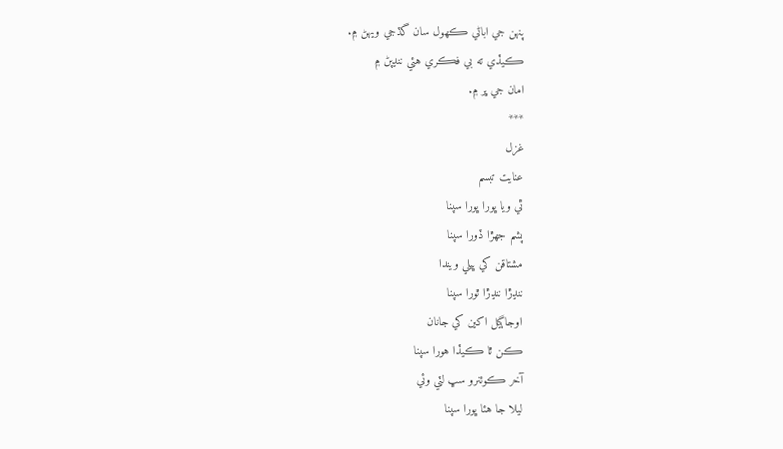پنهن جي اباڻي ڪهول سان گڏجي ويهڻ ۾.
ڪيڏي ته بي فڪري هئي ننڍپڻ ۾
امان جي ڀر ۾.
***
غزل
عنايت تبسم
ٿي ويا ڀورا ڀورا سپنا
پشم جهڙا ڏورا سپنا
مشتاقن کي ڀيلي ويندا
ننڍڙا ننڍڙا ٿورا سپنا
اوجاڳيل اکين کي جانان
ڪن ٿا ڪيڏا هورا سپنا
آخر ڪوئنرو سڀ لٽي وئي
ليلا جا هئا ڀورا سپنا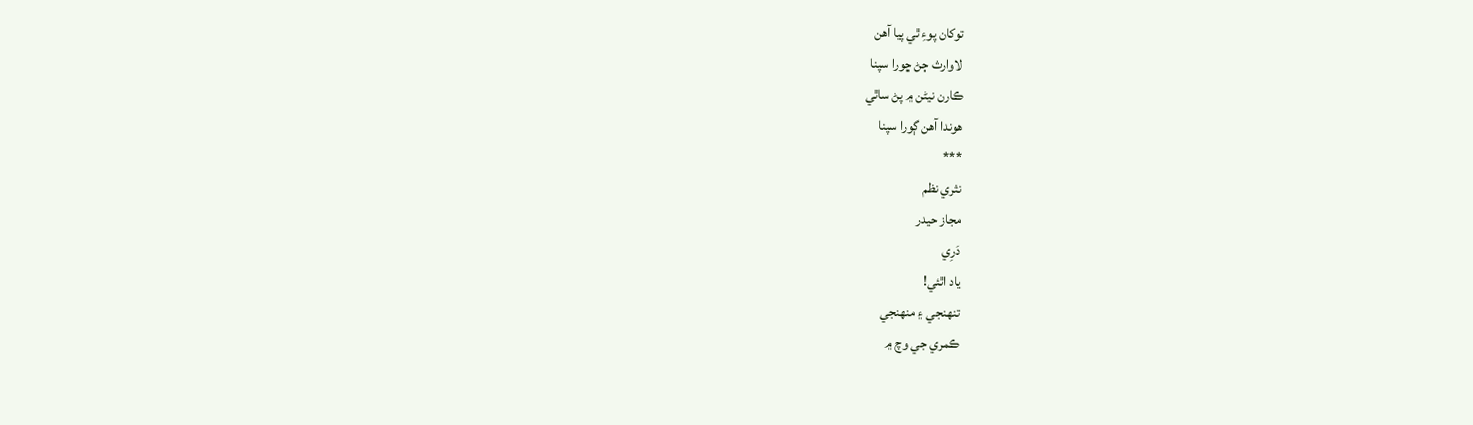توکان پوءِ ٿي پيا آهن
لاوارث ڄڻ ڇورا سپنا
ڪارن نيڻن ۾ پڻ ساٿي
هوندا آهن ڳورا سپنا
***
نثري نظم
مجاز حيدر
دَرِي
ياد اٿئي!
تنهنجي ۽ منهنجي
ڪمري جي وچ ۾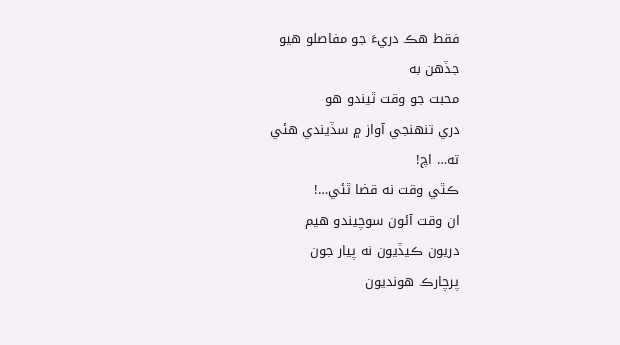فقط هڪ دريءَ جو مفاصلو هيو
جڏھن به
محبت جو وقت ٿيندو هو
دري تنهنجي آواز ۾ سڏيندي هئي
ته… اچ!
ڪٿي وقت نه قضا ٿئي…!
ان وقت آئون سوچيندو هيم
دريون ڪيڏيون نه پيار جون
پرچارڪ هونديون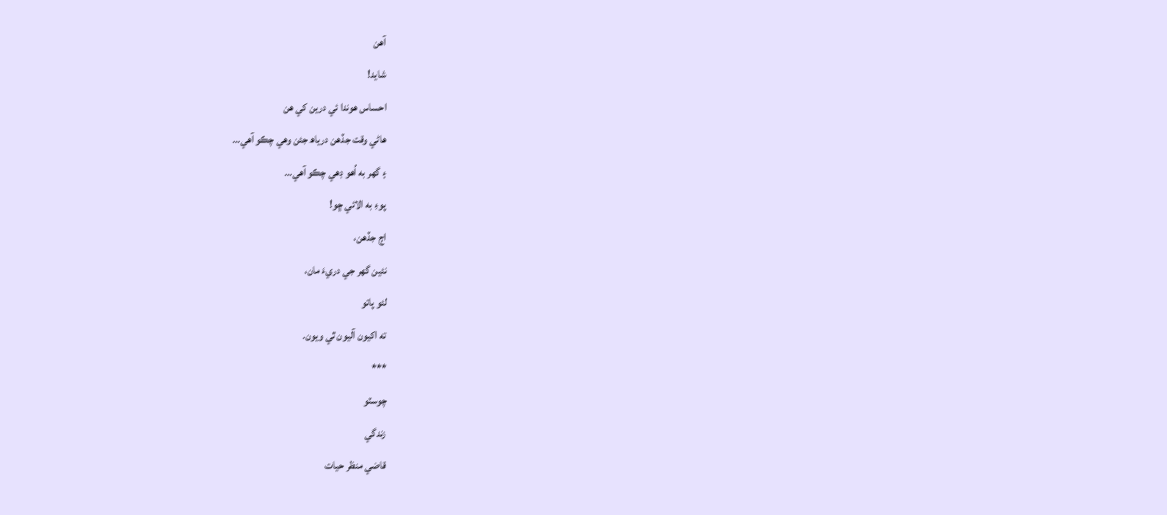آهن
شايد!
احساس هوندا ئي درين کي هن
هاڻي وقت جڏهن درياھ جئن وهي چڪو آهي…
۽ گهر به اُهو ڊهي چڪو آهي…
پوءِ به الائي ڇو!
اڄ جڏهن،
نئين گهر جي دريءَ مان،
لئو پاتو
ته اکيون آليون ٿي ويون.
***
چوسٽو
زندگي
قاضي منظر حيات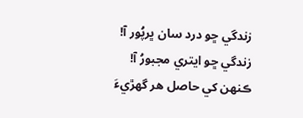زندگي ڇو درد سان ڀرپُور آ!
زندگي ڇو ايتري مجبورُ آ!
ڪنهن کي حاصل هر گهڙيءَ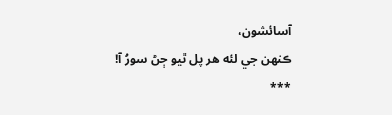آسائشون،
ڪنهن جي لئه هر پل ٿيو ڄڻ سورُ آ!
***